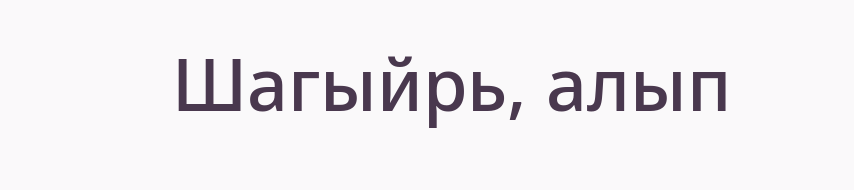Шагыйрь, алып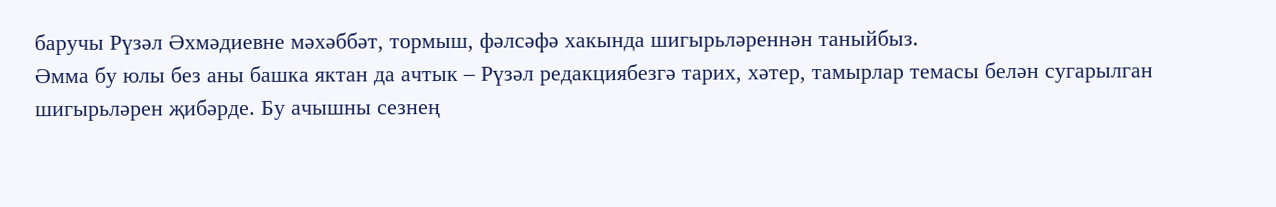баручы Рүзәл Әхмәдиевне мәхәббәт, тормыш, фәлсәфә хакында шигырьләреннән таныйбыз.
Әмма бу юлы без аны башка яктан да ачтык – Рүзәл редакциябезгә тарих, хәтер, тамырлар темасы белән сугарылган шигырьләрен җибәрде. Бу ачышны сезнең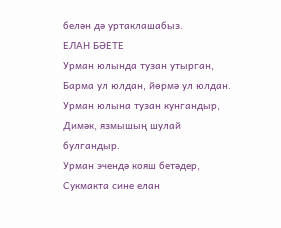белән дә уртаклашабыз.
ЕЛАН БӘЕТЕ
Урман юлында тузан утырган,
Барма ул юлдан, йөрмә ул юлдан.
Урман юлына тузан кунгандыр,
Димәк, язмышың шулай булгандыр.
Урман эчендә кояш бетәдер,
Сукмакта сине елан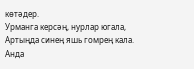көтәдер.
Урманга керсәң, нурлар югала,
Артыңда синең яшь гомрең кала.
Анда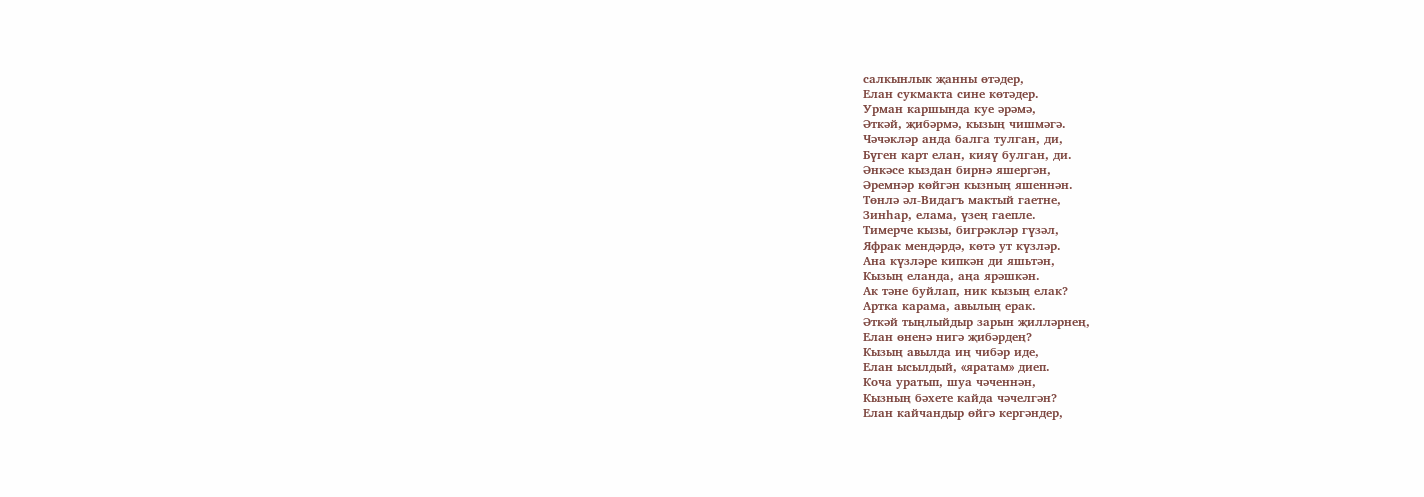салкынлык җанны өтәдер,
Елан сукмакта сине көтәдер.
Урман каршында куе әрәмә,
Әткәй, җибәрмә, кызың чишмәгә.
Чәчәкләр анда балга тулган, ди,
Бүген карт елан, кияү булган, ди.
Әнкәсе кыздан бирнә яшергән,
Әремнәр көйгән кызның яшеннән.
Төнлә әл-Видагъ мактый гаетне,
Зинһар, елама, үзең гаепле.
Тимерче кызы, бигрәкләр гүзәл,
Яфрак мендәрдә, көтә ут күзләр.
Ана күзләре кипкән ди яшьтән,
Кызың еланда, аңа ярәшкән.
Ак тәне буйлап, ник кызың елак?
Артка карама, авылың ерак.
Әткәй тыңлыйдыр зарын җилләрнең,
Елан өненә нигә җибәрдең?
Кызың авылда иң чибәр иде,
Елан ысылдый, «яратам» диеп.
Коча уратып, шуа чәченнән,
Кызның бәхете кайда чәчелгән?
Елан кайчандыр өйгә кергәндер,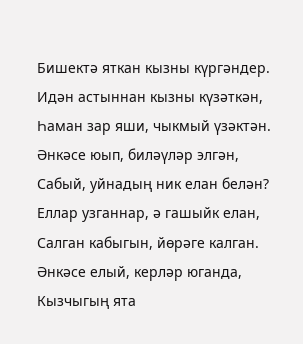Бишектә яткан кызны күргәндер.
Идән астыннан кызны күзәткән,
Һаман зар яши, чыкмый үзәктән.
Әнкәсе юып, биләүләр элгән,
Сабый, уйнадың ник елан белән?
Еллар узганнар, ә гашыйк елан,
Салган кабыгын, йөрәге калган.
Әнкәсе елый, керләр юганда,
Кызчыгың ята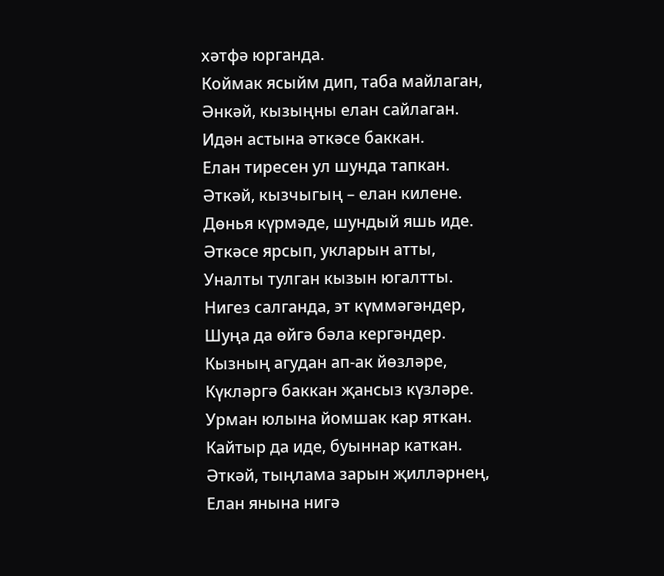хәтфә юрганда.
Коймак ясыйм дип, таба майлаган,
Әнкәй, кызыңны елан сайлаган.
Идән астына әткәсе баккан.
Елан тиресен ул шунда тапкан.
Әткәй, кызчыгың – елан килене.
Дөнья күрмәде, шундый яшь иде.
Әткәсе ярсып, укларын атты,
Уналты тулган кызын югалтты.
Нигез салганда, эт күммәгәндер,
Шуңа да өйгә бәла кергәндер.
Кызның агудан ап-ак йөзләре,
Күкләргә баккан җансыз күзләре.
Урман юлына йомшак кар яткан.
Кайтыр да иде, буыннар каткан.
Әткәй, тыңлама зарын җилләрнең,
Елан янына нигә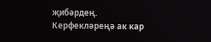җибәрдең.
Керфекләреңә ак кар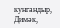кунгандыр,
Димәк,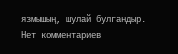язмышың, шулай булгандыр.
Нет комментариев